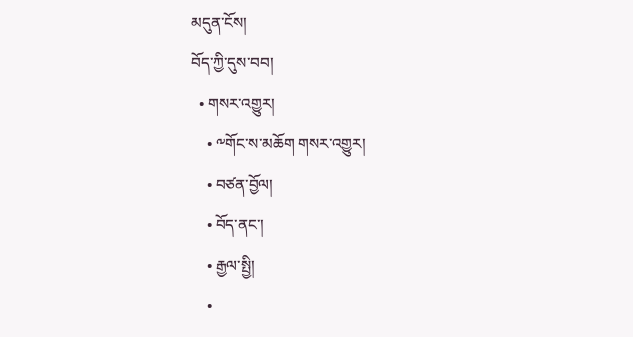མདུན་ངོས།
བོད་ཀྱི་དུས་བབ།
  • གསར་འགྱུར།
    • ༸གོང་ས་མཆོག གསར་འགྱུར།
    • བཙན་བྱོལ།
    • བོད་ནང་།
    • རྒྱལ་སྤྱི།
    •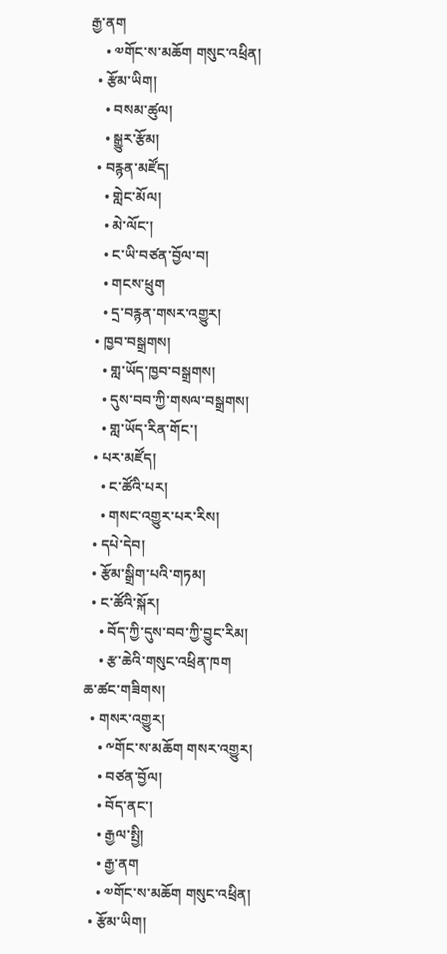རྒྱ་ནག
    • ༧གོང་ས་མཆོག གསུང་འཕྲིན།
  • རྩོམ་ཡིག།
    • བསམ་ཚུལ།
    • སྒྱུར་རྩོམ།
  • བརྙན་མཛོད།
    • གླེང་མོལ།
    • མེ་ལོང་།
    • ང་ཡི་བཙན་བྱོལ་བ།
    • གངས་ཕྲུག
    • དྲ་བརྙན་གསར་འགྱུར།
  • ཁྱབ་བསྒྲགས།
    • གླ་ཡོད་ཁྱབ་བསྒྲགས།
    • དུས་བབ་ཀྱི་གསལ་བསྒྲགས།
    • གླ་ཡོད་རིན་གོང་།
  • པར་མཛོད།
    • ང་ཚོའི་པར།
    • གསང་འགྱུར་པར་རིས།
  • དཔེ་དེབ།
  • རྩོམ་སྒྲིག་པའི་གཏམ།
  • ང་ཚོའི་སྐོར།
    • བོད་ཀྱི་དུས་བབ་ཀྱི་བྱུང་རིམ།
    • རྩ་ཆེའི་གསུང་འཕྲིན་ཁག
ཆ་ཚང་གཟིགས།
  • གསར་འགྱུར།
    • ༸གོང་ས་མཆོག གསར་འགྱུར།
    • བཙན་བྱོལ།
    • བོད་ནང་།
    • རྒྱལ་སྤྱི།
    • རྒྱ་ནག
    • ༧གོང་ས་མཆོག གསུང་འཕྲིན།
  • རྩོམ་ཡིག།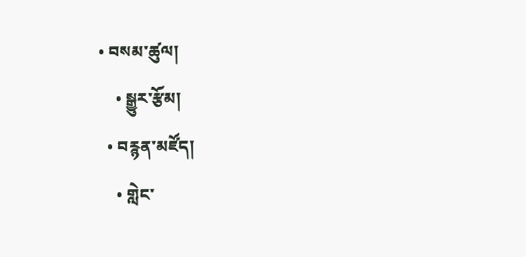• བསམ་ཚུལ།
    • སྒྱུར་རྩོམ།
  • བརྙན་མཛོད།
    • གླེང་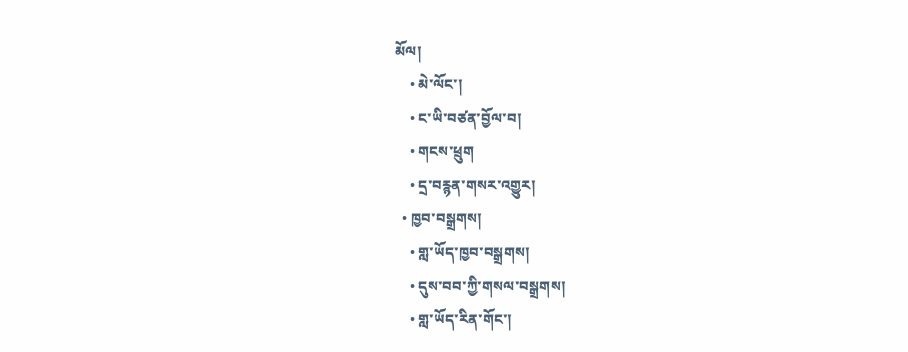མོལ།
    • མེ་ལོང་།
    • ང་ཡི་བཙན་བྱོལ་བ།
    • གངས་ཕྲུག
    • དྲ་བརྙན་གསར་འགྱུར།
  • ཁྱབ་བསྒྲགས།
    • གླ་ཡོད་ཁྱབ་བསྒྲགས།
    • དུས་བབ་ཀྱི་གསལ་བསྒྲགས།
    • གླ་ཡོད་རིན་གོང་།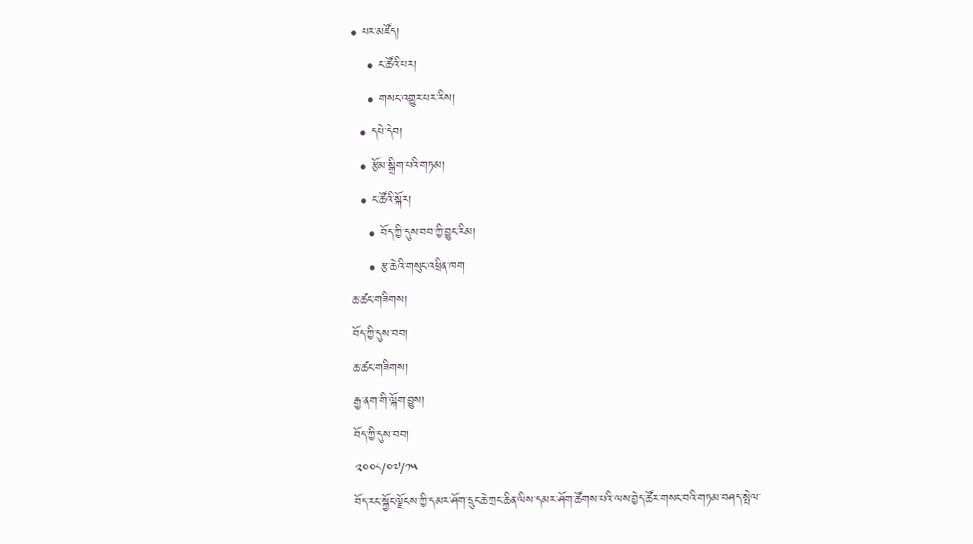• པར་མཛོད།
    • ང་ཚོའི་པར།
    • གསང་འགྱུར་པར་རིས།
  • དཔེ་དེབ།
  • རྩོམ་སྒྲིག་པའི་གཏམ།
  • ང་ཚོའི་སྐོར།
    • བོད་ཀྱི་དུས་བབ་ཀྱི་བྱུང་རིམ།
    • རྩ་ཆེའི་གསུང་འཕྲིན་ཁག
ཆ་ཚང་གཟིགས།
བོད་ཀྱི་དུས་བབ།
ཆ་ཚང་གཟིགས།
རྒྱ་ནག་གི་ལྐོག་བྱུས།
བོད་ཀྱི་དུས་བབ།
༢༠༠༨/༠༧/༡༥
བོད་རང་སྐྱོང་ལྗོངས་ཀྱི་དམར་ཤོག་དྲུང་ཆེ་ཀྲང་ཆིན་ལིས་དམར་ཤོག་ཚོགས་པའི་ལས་བྱེད་ཚོར་གསང་བའི་གཏམ་བཤད་སྤེལ་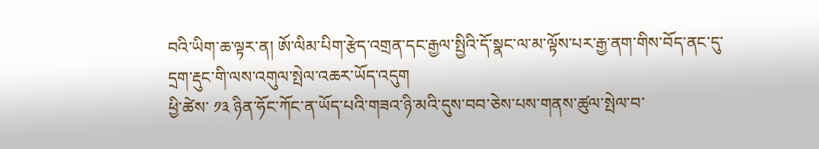བའི་ཡིག་ཆ་ལྟར་ན། ཨོ་ལིམ་པིག་རྩེད་འགྲན་དང་རྒྱལ་སྤྱིའི་དོ་སྣང་ལ་མ་ལྟོས་པར་རྒྱ་ནག་གིས་བོད་ནང་དུ་དྲག་རྡུང་གི་ལས་འགུལ་སྤེལ་འཆར་ཡོད་འདུག
ཕྱི་ཚེས་ ༡༣ ཉིན་ཧོང་ཀོང་ན་ཡོད་པའི་གཟའ་ཉི་མའི་དུས་བབ་ཅེས་པས་གནས་ཚུལ་སྤེལ་བ་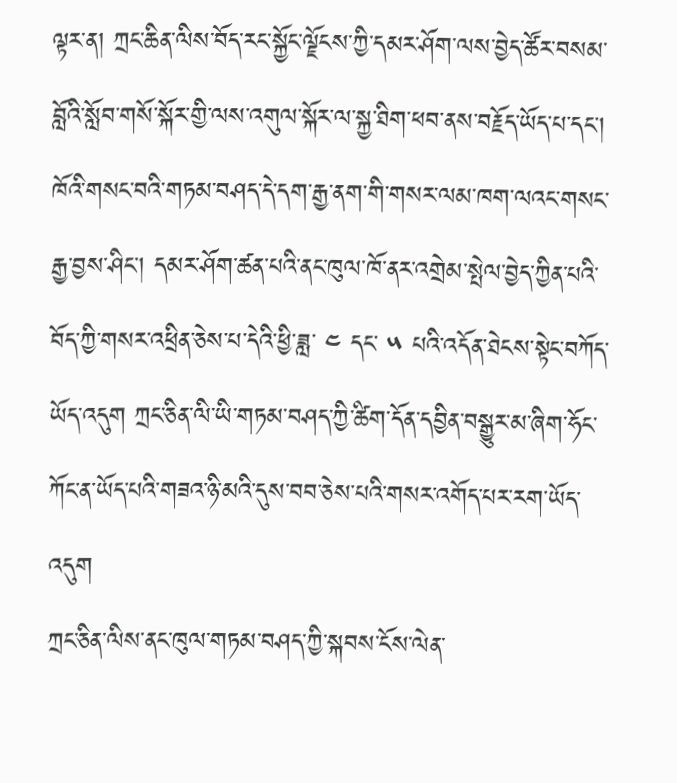ལྟར་ན། ཀྲང་ཆིན་ལིས་བོད་རང་སྐྱོང་ལྗོངས་ཀྱི་དམར་ཤོག་ལས་བྱེད་ཚོར་བསམ་བློའི་སློབ་གསོ་སྐོར་གྱི་ལས་འགུལ་སྐོར་ལ་སྐྱ་ཐིག་ཕབ་ནས་བརྗོད་ཡོད་པ་དང་། ཁོའི་གསང་བའི་གཏམ་བཤད་དེ་དག་རྒྱ་ནག་གི་གསར་ལམ་ཁག་ལའང་གསང་རྒྱ་བྱས་ཤིང་། དམར་ཤོག་ཚན་པའི་ནང་ཁུལ་ཁོ་ནར་འགྲེམ་སྤེལ་བྱེད་ཀྱིན་པའི་བོད་ཀྱི་གསར་འཕྲིན་ཅེས་པ་དེའི་ཕྱི་ཟླ་ ༤ དང་ ༥ པའི་འདོན་ཐེངས་སྟེང་བཀོད་ཡོད་འདུག ཀྲང་ཅིན་ལི་ཡི་གཏམ་བཤད་ཀྱི་ཚིག་དོན་དབྱིན་བསྒྱུར་མ་ཞིག་ཧོང་ཀོང་ན་ཡོད་པའི་གཟའ་ཉི་མའི་དུས་བབ་ཅེས་པའི་གསར་འགོད་པར་རག་ཡོད་འདུག
ཀྲང་ཅིན་ལིས་ནང་ཁུལ་གཏམ་བཤད་ཀྱི་སྐབས་ངོས་ལེན་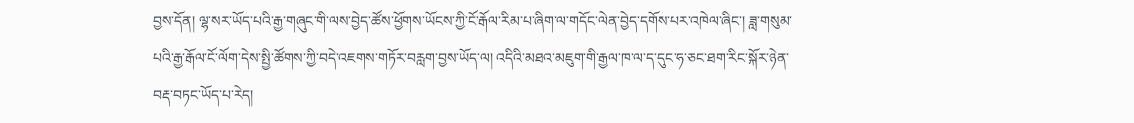བྱས་དོན། ལྷ་སར་ཡོད་པའི་རྒྱ་གཞུང་གི་ལས་བྱེད་ཚོས་ཕྱོགས་ཡོངས་ཀྱི་ངོ་རྒོལ་རིམ་པ་ཞིག་ལ་གདོང་ལེན་བྱེད་དགོས་པར་འཁེལ་ཞིང་། ཟླ་གསུམ་པའི་རྒྱ་རྒོལ་ངོ་ལོག་དེས་སྤྱི་ཚོགས་ཀྱི་བདེ་འཇགས་གཏོར་བརླག་བྱས་ཡོད་ལ། འདིའི་མཐའ་མཇུག་གི་རྒྱལ་ཁ་ལ་ད་དུང་ཧ་ཅང་ཐག་རིང་སྐོར་ཉེན་བརྡ་བཏང་ཡོད་པ་རེད།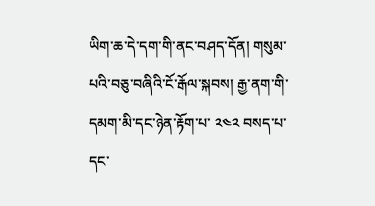ཡིག་ཆ་དེ་དག་གི་ནང་བཤད་དོན། གསུམ་པའི་བཅུ་བཞིའི་ངོ་རྒོལ་སྐབས། རྒྱ་ནག་གི་དམག་མི་དང་ཉེན་རྟོག་པ་ ༢༤༢ བསད་པ་དང་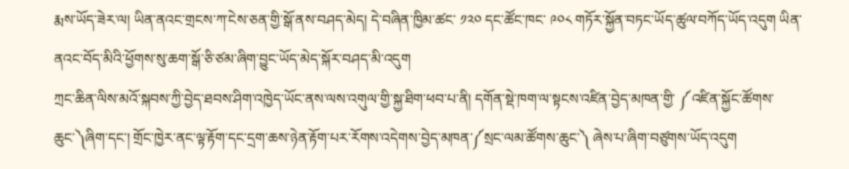རྨས་ཡོད་ཟེར་ལ། ཡིན་ནའང་གྲངས་ཀ་ངེས་ཅན་གྱི་སྒོ་ནས་བཤད་མེད། དེ་བཞིན་ཁྱིམ་ཚང་ ༡༢༠ དང་ཚོང་ཁང་ ༩༠༨ གཏོར་སྐྱོན་བཏང་ཡོད་ཚུལ་བཀོད་ཡོད་འདུག ཡིན་ནའང་བོད་མིའི་ཕྱོགས་སུ་ཆག་སྒོ་ཅི་ཙམ་ཞིག་བྱུང་ཡོད་མེད་སྐོར་བཤད་མི་འདུག
ཀྲང་ཆིན་ལིས་མའོ་སྐབས་ཀྱི་བྱེད་ཐབས་ཤིག་འཁྱེད་ཡོང་ནས་ལས་འགུལ་གྱི་སྐྱ་ཐིག་ཕབ་པ་ནི། དགོན་སྡེ་ཁག་ལ་སྟངས་འཛིན་བྱེད་མཁན་གྱི་ ༼འཛིན་སྐྱོང་ཚོགས་ཆུང་༽ཞིག་དང་། གྲོང་ཁྱེར་ནང་ལྟ་རྟོག་དང་དྲག་ཆས་ཉེན་རྟོག་པར་རོགས་འདེགས་བྱེད་མཁན་༼སྲང་ལམ་ཚོགས་ཆུང་༽ ཞེས་པ་ཞིག་བཙུགས་ཡོད་འདུག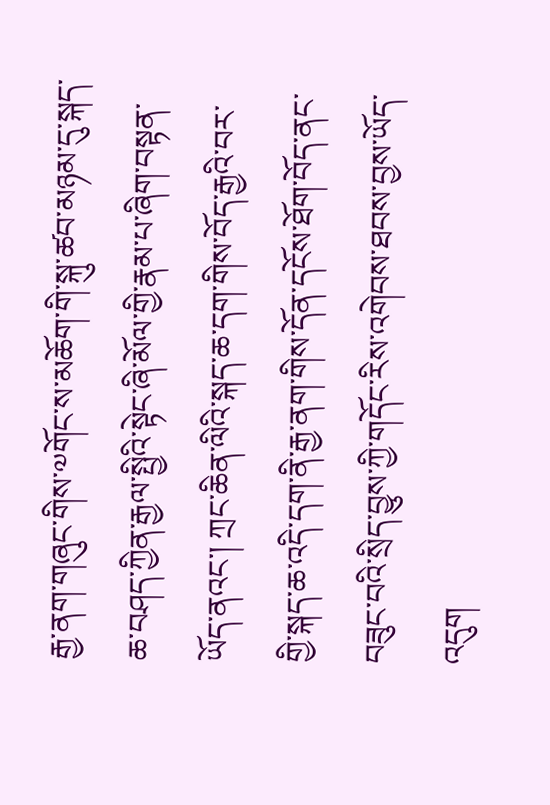རྒྱ་ནག་གཞུང་གིས་༧གོང་ས་མཆོག་གི་སྐུ་ཚབ་མཉམ་དུ་སྐད་ཆ་བཤད་ཀྱིན་རྒྱལ་སྤྱིའི་སྟེང་ཞི་མོལ་གྱི་རྣམ་པ་ཞིག་བསྟན་ཡོད་ནའང་། ཀྲང་ཆིན་ལིའི་སྐད་ཆ་དག་གིས་བོད་རྒྱའི་བར་གྱི་སྐད་ཆ་འདི་དག་ནི་རྒྱ་ནག་གིས་དོན་དངོས་ཐོག་བོད་ནང་བཟུང་བའི་སྲིད་བྱུས་ཀྱི་གདོང་རིས་འགེབས་ཐབས་བྱས་ཡོད་འདུག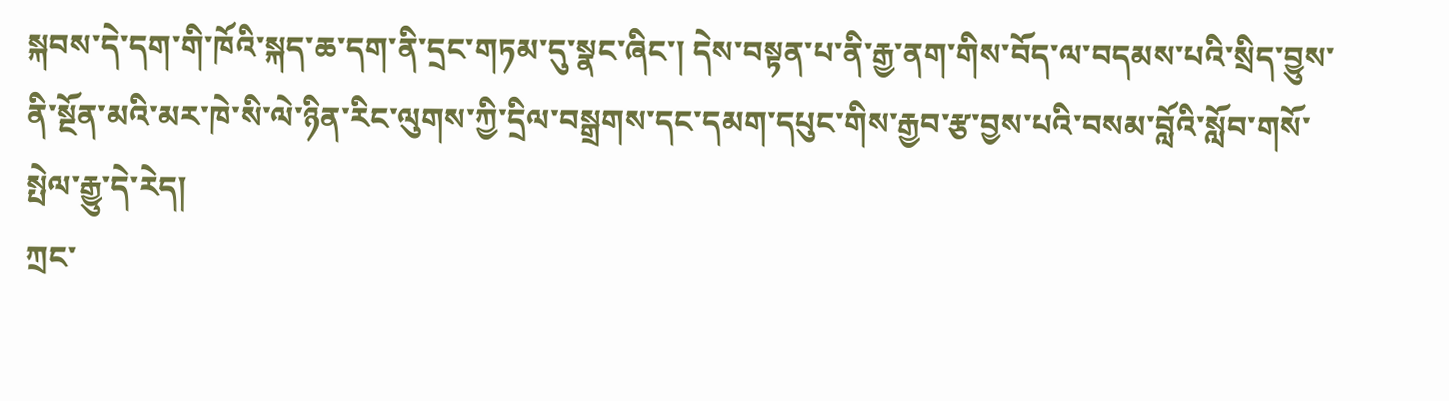སྐབས་དེ་དག་གི་ཁོའི་སྐད་ཆ་དག་ནི་དྲང་གཏམ་དུ་སྣང་ཞིང་། དེས་བསྟན་པ་ནི་རྒྱ་ནག་གིས་བོད་ལ་བདམས་པའི་སྲིད་བྱུས་ནི་སྔོན་མའི་མར་ཁེ་སི་ལེ་ཉིན་རིང་ལུགས་ཀྱི་དྲིལ་བསྒྲགས་དང་དམག་དཔུང་གིས་རྒྱབ་རྩ་བྱས་པའི་བསམ་བློའི་སློབ་གསོ་སྤེལ་རྒྱུ་དེ་རེད།
ཀྲང་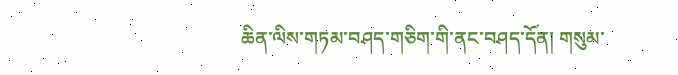ཆིན་ལིས་གཏམ་བཤད་གཅིག་གི་ནང་བཤད་དོན། གསུམ་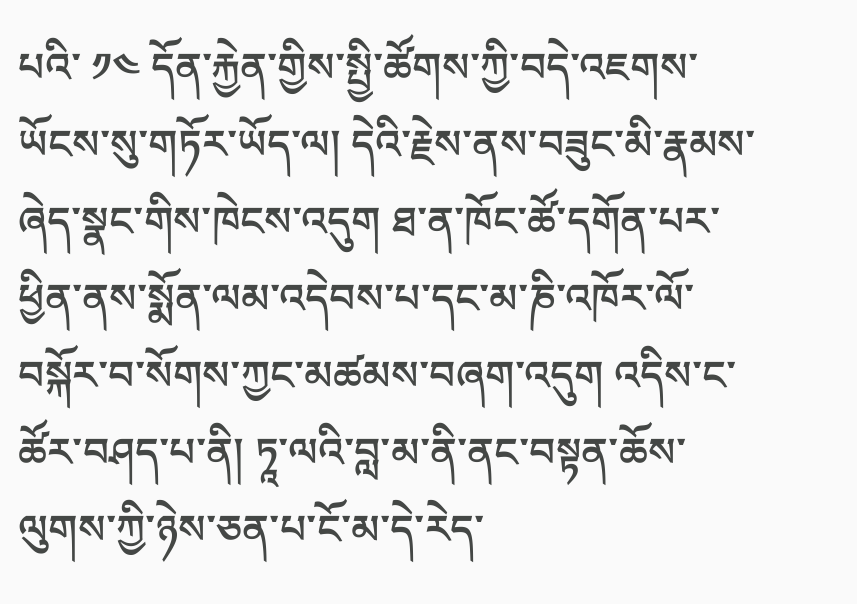པའི་ ༡༤ དོན་རྐྱེན་གྱིས་སྤྱི་ཚོགས་ཀྱི་བདེ་འཇགས་ཡོངས་སུ་གཏོར་ཡོད་ལ། དེའི་རྗེས་ནས་བཟུང་མི་རྣམས་ཞེད་སྣང་གིས་ཁེངས་འདུག ཐ་ན་ཁོང་ཚོ་དགོན་པར་ཕྱིན་ནས་སྨོན་ལམ་འདེབས་པ་དང་མ་ཎི་འཁོར་ལོ་བསྐོར་བ་སོགས་ཀྱང་མཚམས་བཞག་འདུག འདིས་ང་ཚོར་བཤད་པ་ནི། ཏཱ་ལའི་བླ་མ་ནི་ནང་བསྟན་ཆོས་ལུགས་ཀྱི་ཉེས་ཅན་པ་ངོ་མ་དེ་རེད་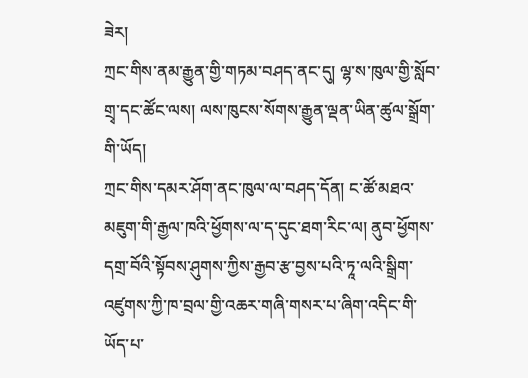ཟེར།
ཀྲང་གིས་ནམ་རྒྱུན་གྱི་གཏམ་བཤད་ནང་དུ། ལྷ་ས་ཁུལ་གྱི་སློབ་གྲྭ་དང་ཚོང་ལས། ལས་ཁུངས་སོགས་རྒྱུན་ལྡན་ཡིན་ཚུལ་སྒྲོག་གི་ཡོད།
ཀྲང་གིས་དམར་ཤོག་ནང་ཁུལ་ལ་བཤད་དོན། ང་ཚོ་མཐའ་མཇུག་གི་རྒྱལ་ཁའི་ཕྱོགས་ལ་ད་དུང་ཐག་རིང་ལ། ནུབ་ཕྱོགས་དགྲ་བོའི་སྟོབས་ཤུགས་ཀྱིས་རྒྱབ་རྩ་བྱས་པའི་ཏཱ་ལའི་སྒྲིག་འཛུགས་ཀྱི་ཁ་བྲལ་གྱི་འཆར་གཞི་གསར་པ་ཞིག་འདིང་གི་ཡོད་པ་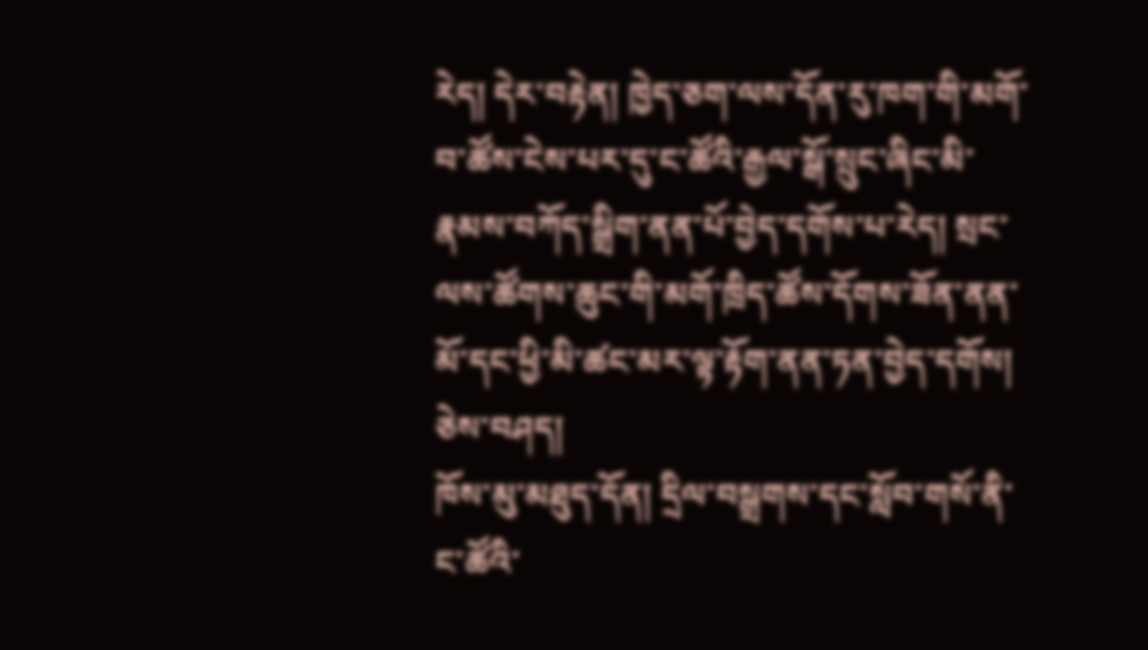རེད། དེར་བརྟེན། ཁྱེད་ཅག་ལས་དོན་རུ་ཁག་གི་མགོ་བ་ཚོས་ངེས་པར་དུ་ང་ཚོའི་རྒྱལ་སྒོ་སྲུང་ཞིང་མི་རྣམས་བཀོད་སྒྲིག་ནན་པོ་བྱེད་དགོས་པ་རེད། སྲང་ལས་ཚོགས་ཆུང་གི་མགོ་ཁྲིད་ཚོས་དོགས་ཟོན་ནན་མོ་དང་ཕྱི་མི་ཚང་མར་ལྟ་རྟོག་ནན་ཏན་བྱེད་དགོས། ཅེས་བཤད།
ཁོས་མུ་མཐུད་དོན། དྲིལ་བསྒྲགས་དང་སློབ་གསོ་ནི་ང་ཚོའི་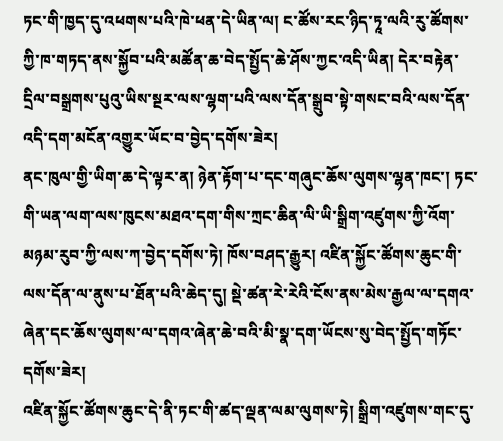ཏང་གི་ཁྱད་དུ་འཕགས་པའི་ཁེ་ཕན་དེ་ཡིན་ལ། ང་ཚོས་རང་ཉིད་ཏཱ་ལའི་རུ་ཚོགས་ཀྱི་ཁ་གཏད་ནས་སྐྱོབ་པའི་མཚོན་ཆ་བེད་སྤྱོད་ཆེ་ཤོས་ཀྱང་འདི་ཡིན། དེར་བརྟེན་དྲིལ་བསྒྲགས་པུའུ་ཡིས་སྔར་ལས་ལྷག་པའི་ལས་དོན་སྒྲུབ་སྟེ་གསང་བའི་ལས་དོན་འདི་དག་མངོན་འགྱུར་ཡོང་བ་བྱེད་དགོས་ཟེར།
ནང་ཁུལ་གྱི་ཡིག་ཆ་དེ་ལྟར་ན། ཉེན་རྟོག་པ་དང་གཞུང་ཆོས་ལུགས་ལྷན་ཁང་། ཏང་གི་ཡན་ལག་ལས་ཁུངས་མཐའ་དག་གིས་ཀྲང་ཆིན་ལི་ཡི་སྒྲིག་འཛུགས་ཀྱི་འོག་མཉམ་རུབ་ཀྱི་ལས་ཀ་བྱེད་དགོས་ཏེ། ཁོས་བཤད་རྒྱུར། འཛིན་སྐྱོང་ཚོགས་ཆུང་གི་ལས་དོན་ལ་ནུས་པ་ཐོན་པའི་ཆེད་དུ། སྡེ་ཚན་རེ་རེའི་ངོས་ནས་མེས་རྒྱལ་ལ་དགའ་ཞེན་དང་ཆོས་ལུགས་ལ་དགའ་ཞེན་ཆེ་བའི་མི་སྣ་དག་ཡོངས་སུ་བེད་སྤྱོད་གཏོང་དགོས་ཟེར།
འཛིན་སྐྱོང་ཚོགས་ཆུང་དེ་ནི་ཏང་གི་ཚད་ལྡན་ལམ་ལུགས་ཏེ། སྒྲིག་འཛུགས་གང་དུ་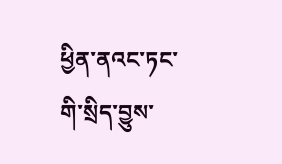ཕྱིན་ནའང་ཏང་གི་སྲིད་བྱུས་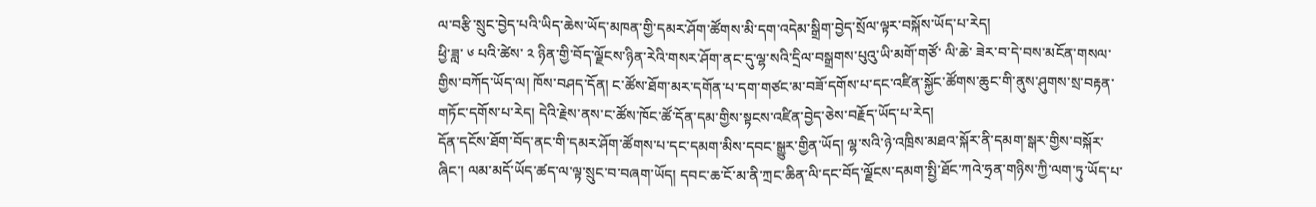ལ་བརྩི་སྲུང་བྱེད་པའི་ཡིད་ཆེས་ཡོད་མཁན་གྱི་དམར་ཤོག་ཚོགས་མི་དག་འདེམ་སྒྲིག་བྱེད་སྲོལ་ལྟར་བསྐོས་ཡོད་པ་རེད།
ཕྱི་ཟླ་ ༦ པའི་ཚེས་ ༢ ཉིན་གྱི་བོད་ལྗོངས་ཉིན་རེའི་གསར་ཤོག་ནང་དུ་ལྷ་སའི་དྲིལ་བསྒྲགས་པུའུ་ཡི་མགོ་གཙོ་ ལི་ཆེ་ ཟེར་བ་དེ་བས་མངོན་གསལ་གྱིས་བཀོད་ཡོད་ལ། ཁོས་བཤད་དོན། ང་ཚོས་ཐོག་མར་དགོན་པ་དག་གཙང་མ་བཟོ་དགོས་པ་དང་འཛིན་སྐྱོང་ཚོགས་ཆུང་གི་ནུས་ཤུགས་སྲ་བརྟན་གཏོང་དགོས་པ་རེད། དེའི་རྗེས་ནས་ང་ཚོས་ཁོང་ཚོ་དོན་དམ་གྱིས་སྟངས་འཛིན་བྱེད་ཅེས་བརྗོད་ཡོད་པ་རེད།
དོན་དངོས་ཐོག་བོད་ནང་གི་དམར་ཤོག་ཚོགས་པ་དང་དམག་མིས་དབང་སྒྱུར་གྱིན་ཡོད། ལྷ་སའི་ཉེ་འཁྲིས་མཐའ་སྐོར་ནི་དམག་སྒར་གྱིས་བསྐོར་ཞིང་། ལམ་མདོ་ཡོད་ཚད་ལ་ལྟ་སྲུང་བ་བཞག་ཡོད། དབང་ཆ་ངོ་མ་ནི་ཀྲང་ཆིན་ལི་དང་བོད་ལྗོངས་དམག་སྤྱི་ཐོང་ཀའེ་ཧྲན་གཉིས་ཀྱི་ལག་ཏུ་ཡོད་པ་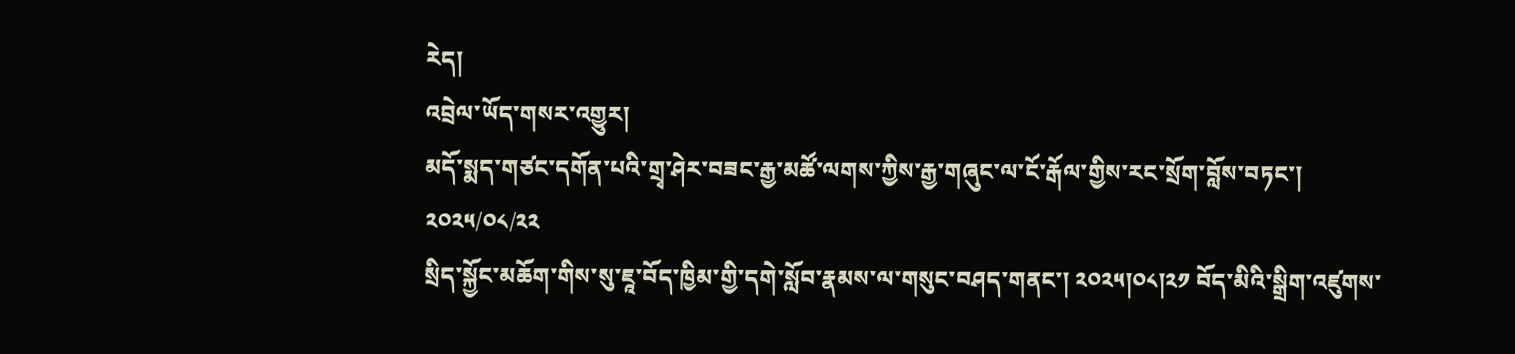རེད།
འབྲེལ་ཡོད་གསར་འགྱུར།
མདོ་སྨད་གཙང་དགོན་པའི་གྲྭ་ཤེར་བཟང་རྒྱ་མཚོ་ལགས་ཀྱིས་རྒྱ་གཞུང་ལ་ངོ་རྒོལ་གྱིས་རང་སྲོག་བློས་བཏང་།
༢༠༢༥/༠༨/༢༢
སྲིད་སྐྱོང་མཆོག་གིས་སུ་ཇཱ་བོད་ཁྱིམ་གྱི་དགེ་སློབ་རྣམས་ལ་གསུང་བཤད་གནང་། ༢༠༢༥།༠༨།༢༡ བོད་མིའི་སྒྲིག་འཛུགས་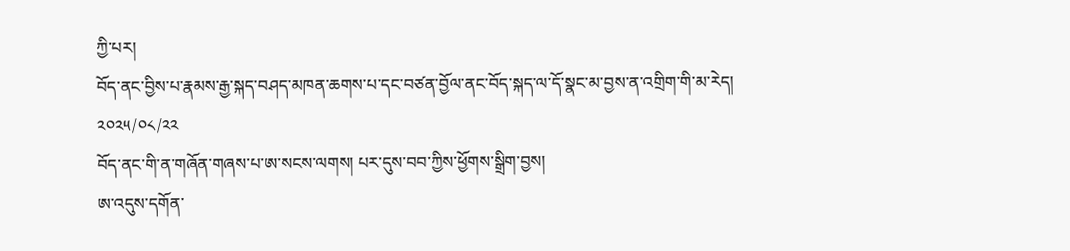ཀྱི་པར།
བོད་ནང་བྱིས་པ་རྣམས་རྒྱ་སྐད་བཤད་མཁན་ཆགས་པ་དང་བཙན་བྱོལ་ནང་བོད་སྐད་ལ་དོ་སྣང་མ་བྱས་ན་འགྲིག་གི་མ་རེད།
༢༠༢༥/༠༨/༢༢
བོད་ནང་གི་ན་གཞོན་གཞས་པ་ཨ་སངས་ལགས། པར་དུས་བབ་ཀྱིས་ཕྱོགས་སྒྲིག་བྱས།
ཨ་འདུས་དགོན་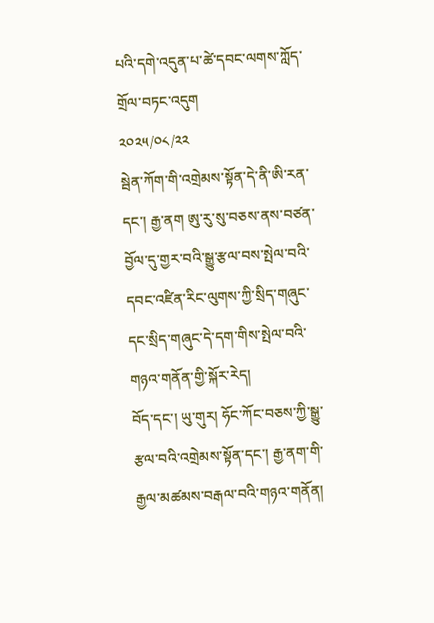པའི་དགེ་འདུན་པ་ཚེ་དབང་ལགས་ཀློད་གྲོལ་བཏང་འདུག
༢༠༢༥/༠༨/༢༢
སྦེན་ཀོག་གི་འགྲེམས་སྟོན་དེ་ནི་ཨི་རན་དང་། རྒྱ་ནག ཨུ་རུ་སུ་བཅས་ནས་བཙན་བྱོལ་དུ་གྱར་བའི་སྒྱུ་རྩལ་བས་སྤེལ་བའི་དབང་འཛིན་རིང་ལུགས་ཀྱི་སྲིད་གཞུང་དང་སྲིད་གཞུང་དེ་དག་གིས་སྤེལ་བའི་གཉའ་གནོན་གྱི་སྐོར་རེད།
བོད་དང་། ཡུ་གུར། ཧོང་ཀོང་བཅས་ཀྱི་སྒྱུ་རྩལ་བའི་འགྲེམས་སྟོན་དང་། རྒྱ་ནག་གི་རྒྱལ་མཚམས་བརྒལ་བའི་གཉའ་གནོན།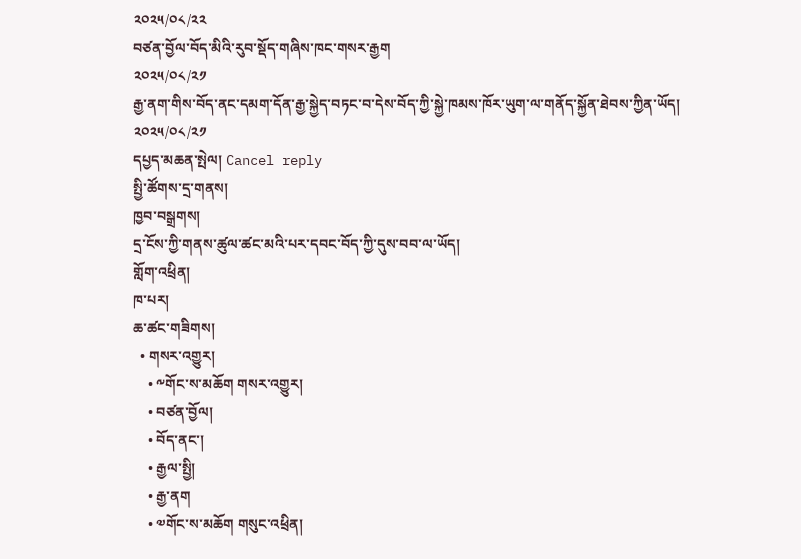༢༠༢༥/༠༨/༢༢
བཙན་བྱོལ་བོད་མིའི་རུབ་སྡོད་གཞིས་ཁང་གསར་རྒྱག
༢༠༢༥/༠༨/༢༡
རྒྱ་ནག་གིས་བོད་ནང་དམག་དོན་རྒྱ་སྐྱེད་བཏང་བ་དེས་བོད་ཀྱི་སྐྱེ་ཁམས་ཁོར་ཡུག་ལ་གནོད་སྐྱོན་ཐེབས་ཀྱིན་ཡོད།
༢༠༢༥/༠༨/༢༡
དཔྱད་མཆན་སྤེལ། Cancel reply
སྤྱི་ཚོགས་དྲ་གནས།
ཁྱབ་བསྒྲགས།
དྲ་ངོས་ཀྱི་གནས་ཚུལ་ཚང་མའི་པར་དབང་བོད་ཀྱི་དུས་བབ་ལ་ཡོད།
གློག་འཕྲིན།
ཁ་པར།
ཆ་ཚང་གཟིགས།
  • གསར་འགྱུར།
    • ༸གོང་ས་མཆོག གསར་འགྱུར།
    • བཙན་བྱོལ།
    • བོད་ནང་།
    • རྒྱལ་སྤྱི།
    • རྒྱ་ནག
    • ༧གོང་ས་མཆོག གསུང་འཕྲིན།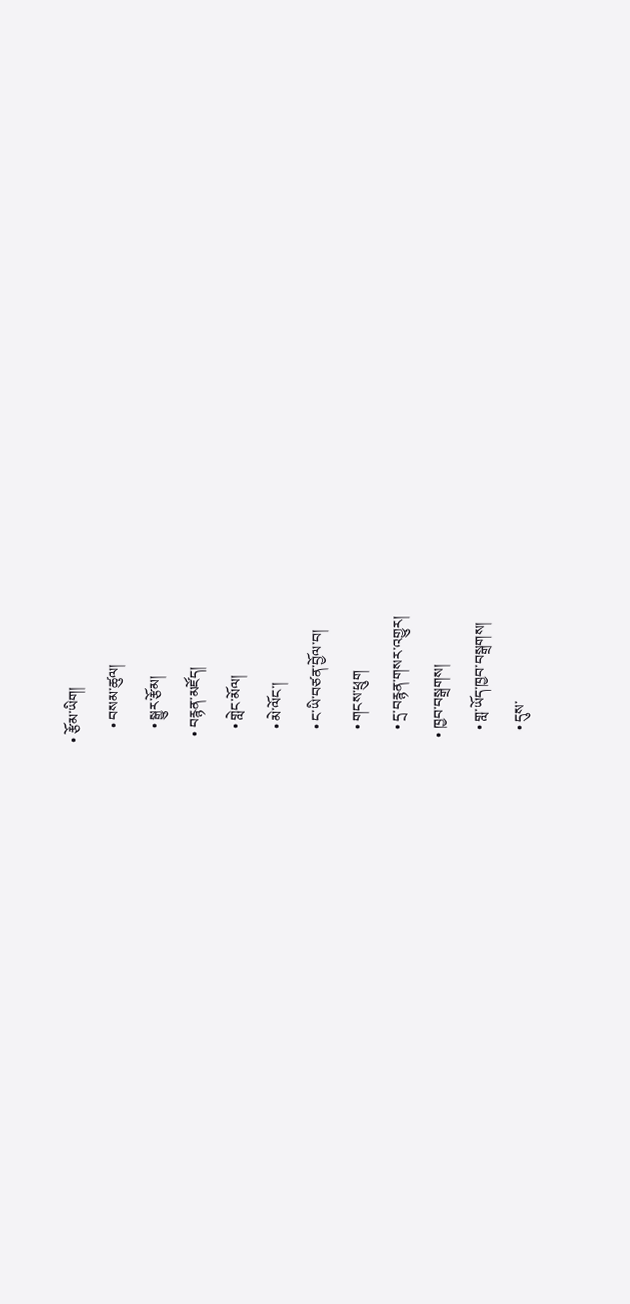• རྩོམ་ཡིག།
    • བསམ་ཚུལ།
    • སྒྱུར་རྩོམ།
  • བརྙན་མཛོད།
    • གླེང་མོལ།
    • མེ་ལོང་།
    • ང་ཡི་བཙན་བྱོལ་བ།
    • གངས་ཕྲུག
    • དྲ་བརྙན་གསར་འགྱུར།
  • ཁྱབ་བསྒྲགས།
    • གླ་ཡོད་ཁྱབ་བསྒྲགས།
    • དུས་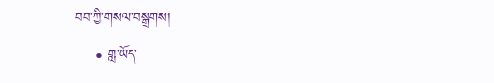བབ་ཀྱི་གསལ་བསྒྲགས།
    • གླ་ཡོད་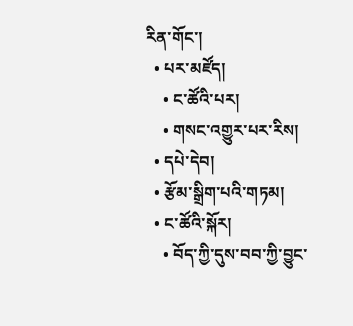རིན་གོང་།
  • པར་མཛོད།
    • ང་ཚོའི་པར།
    • གསང་འགྱུར་པར་རིས།
  • དཔེ་དེབ།
  • རྩོམ་སྒྲིག་པའི་གཏམ།
  • ང་ཚོའི་སྐོར།
    • བོད་ཀྱི་དུས་བབ་ཀྱི་བྱུང་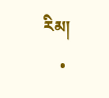རིམ།
    •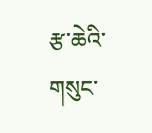རྩ་ཆེའི་གསུང་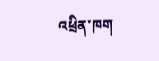འཕྲིན་ཁག